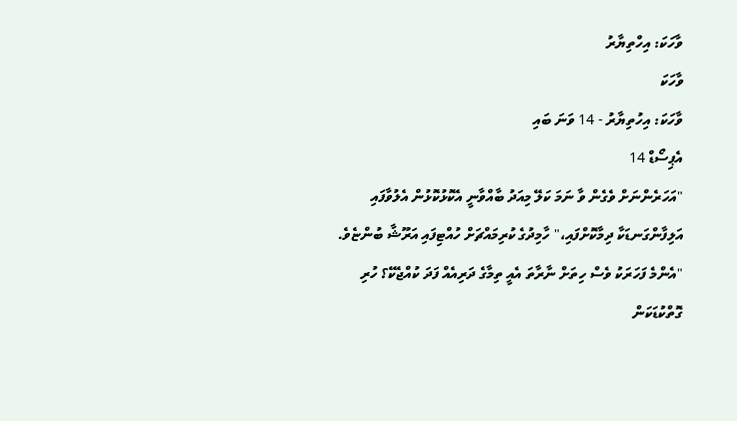ވާހަކަ: އިހްތިޔާރު
ވާހަކަ
ވާހަކަ: އިހުތިޔާރު - 14 ވަނަ ބައި
އެޕިސޯޑް 14
"އަހަރެންނަށް ވެގެން ވާ ނަމަ ކަލޭ މިއަދު ބާއްވާނީ އެކޮޅުކޮޅުން އެލުވާފައި އަލިފާންގަނޑަކާ ދިމާކޮށްފައި،" ހާމިދުގެ ކުރިމައްޗަށް ހުއްޓިފައި އަރޫޝާ ބުންޏެވެ.
"އެންމެ ފަހަރަކު ވެސް ހިތަށް ނާރާތަ އެއީ ތިމާގެ ދަރިއެއް ފަދަ ކުއްޖެކޭ؟ ހުރި ގޮތްކުޑަކަން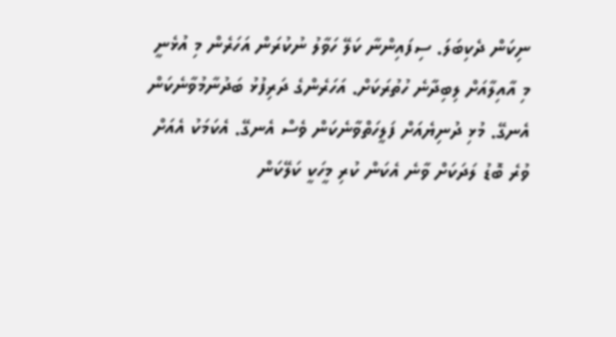ނިކަން ދެކިބަލަ. ސިފައިންނާ ކަލޭ ހަވާލު ނުކުރަން އަހަރެން މި އުޅެނީ މި އާއިލާއަށް ލިބިދާނެ ހުތުރަކަށް. އަހަރެންގެ ދަރިފުޅު ބަދުނާމުވާނެކަން އެނގޭ. މުޅި ދުނިޔެއަށް ފަލީހަތްވާނެކަން ވެސް އެނގޭ. އެކަމަކު އެއަށް ވުރެ ބޮޑު ލަދަކަށް ވާނެ އެކަން ކުރި މީހަކީ ކަލޭކަން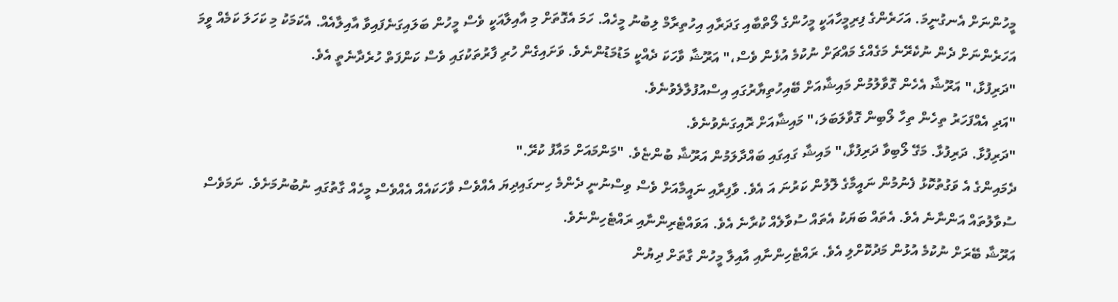މީހުންނަށް އެނގުނީމަ. އަހަރެންގެ ފިރިމީހާއަކީ މީހުންގެ ލޯތްބާއި ގަދަރާއި އިހުތިރާމް ލިބުނު މީހެއް. ހަމަ އެގޮތަށް މި އާއިލާއަކީ ވެސް މީހުން ބަލައިގަނެފައިވާ އާއިލާއެއް. އެކަމަކު މި ކަހަލަ ކަމެއް ވީމަ އަހަރެންނަށް ދެން ނުކެރޭނެ މަގެއްގެ މައްޗަށް ނުކުމެ އުޅެން ވެސް،" އަރޫޝާ ވާހަކަ ދެއްކީ މަޑުމަޑުންނެވެ. ވަށައިގެން ހުރި ފާރުތަކުގައި ވެސް ކަންފަތް ހުރެދާނެތީ އެވެ.
"ދަރިފުޅާ،" އަރޫޝާ އެހެން ގޮވާލުމުން މައިޝާއަށް ބޭއިހުތިޔާރުގައި އިސްއުފުލާލެވުނެވެ.
"އަދި އެއްފަހަރު ތިހެން ތިހާ ލޯބިން ގޮވާލަބަލަ،" މައިޝާއަށް ރޮއިގަނެވުނެވެ.
"ދަރިފުޅާ. ދަރިފުޅާ. މަގޭ ލޯބިވާ ދަރިފުޅާ،" މައިޝާ ގައިގައި ބައްދާލަމުން އަރޫޝާ ބުންޏެވެ. "މަންމައަށް މައާފު ކުރޭ."
ދެމައިންގެ އެ ވަގުތުކޮޅު ފެނުމުން ނައީމާގެ ލޮލުން ކަރުނަ އަ އެވެ. ވާފިރާއި ނައީމާއަށް ވެސް ވިސްނުނީ ދެންމެ ހިނގައިދިޔަ އެއްވެސް ވާހަކައެއް އެއްވެސް މީހެއް ގާތުގައި ނުބުނުމަށެވެ. ނަމަވެސް ސުވާލުތައް އަންނާނެ އެވެ. އެތައް ބަޔަކު އެތައް ސުވާލެއް ކުރާނެ އެވެ. އަވައްޓެރިންނާއި ރައްޓެހިންނެވެ.
އަރޫޝާ ބޭރަށް ނުކުމެ އުޅުން މަދުކޮށްލި އެވެ. ރައްޓެހިންނާއި އާއިލާ މީހުން ގާތަށް ދިޔުން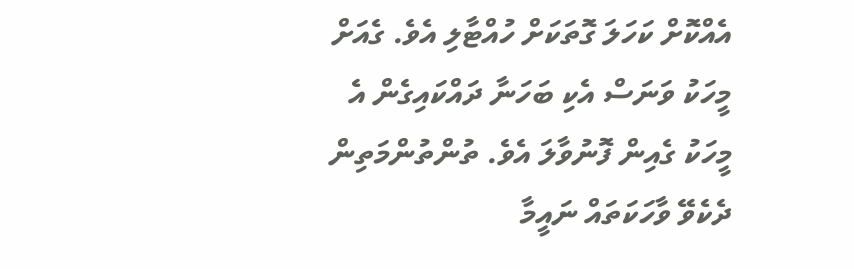އެއްކޮށް ކަހަލަ ގޮތަކަށް ހުއްޓާލި އެވެ. ގެއަށް މީހަކު ވަނަސް އެކި ބަހަނާ ދައްކައިގެން އެ މީހަކު ގެއިން ފޮނުވާލަ އެވެ. ތުންތުންމަތިން ދެކެވޭ ވާހަކަތައް ނައީމާ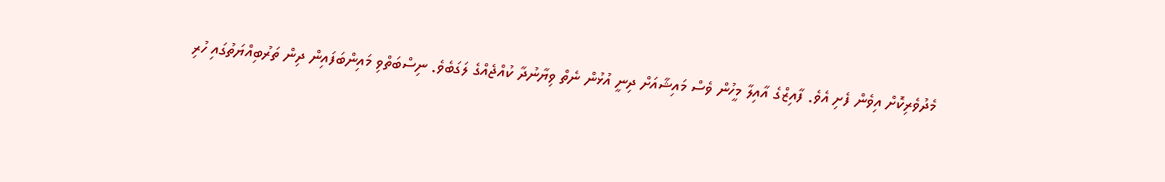މެދުވެރިކޮށް އިވެން ފެށި އެވެ. ފާއިޒްގެ އާއިލާ މީހުން ވެސް މައިޝާއަށް ދިނީ އުޅުން ނެތް ވިޔާނުދާ ކުއްޖެއްގެ ލަގަބެވެ. ނިސްބަތްވި މައިންބަފައިން ދިން ތަރުބިއްޔަތުގައި ހުރި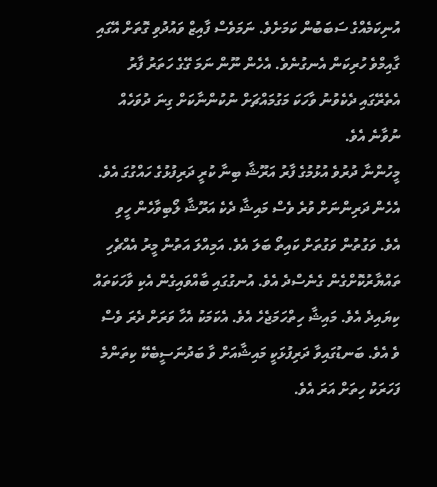އުނިކަމެއްގެ ސަބަބުން ކަމަށެވެ. ނަމަވެސް ފާއިޒް ވައުދުވި ގޮތަށް އޭގައި ގާއިމްވެ ހުރިކަން އެނގުނެވެ. އެހެން ނޫން ނަމަ ގޭގެ ހަތަރު ފާރު އެތެރޭގައި ދެކެވުނު ވާހަކަ މަގުމައްޗަށް ނުކުންނާކަށް ގިނަ ދުވަހެއް ނުވާނެ އެވެ.
މީހުންނާ ދުރުވެ އުޅުމުގެ ފާރު އަރޫޝާ ބިނާ ކުރީ ދަރިފުޅުގެ ހައްގުގަ އެވެ. އެހެން ދަރިންނަށް ވުރެ ވެސް މައިޝާ ދެކެ އަރޫޝާ ލޯބިވާހެން ހީވި އެވެ. ވަގުތުން ވަގުތަށް ކައިތޯ ބަލަ އެވެ. އަމިއްލަ އަތުން މީރު އެއްޗެހި ތައްޔާރުކޮށްގެން ގެނެސްދެ އެވެ. އުނގުގައި ބާއްވައިގެން އެކި ވާހަކަތައް ކިޔައިދެ އެވެ. މައިޝާ ހިތްހަމަޖެހެ އެވެ. އެކަމަކު އެހާ ވަރަށް ދެރަ ވެސް ވެ އެވެ. ބަނޑުގައިވާ ދަރިފުޅަކީ މައިޝާއަށް ވާ ބަދުނަސީބެކޭ ކިތަންމެ ފަހަރަކު ހިތަށް އަރަ އެވެ.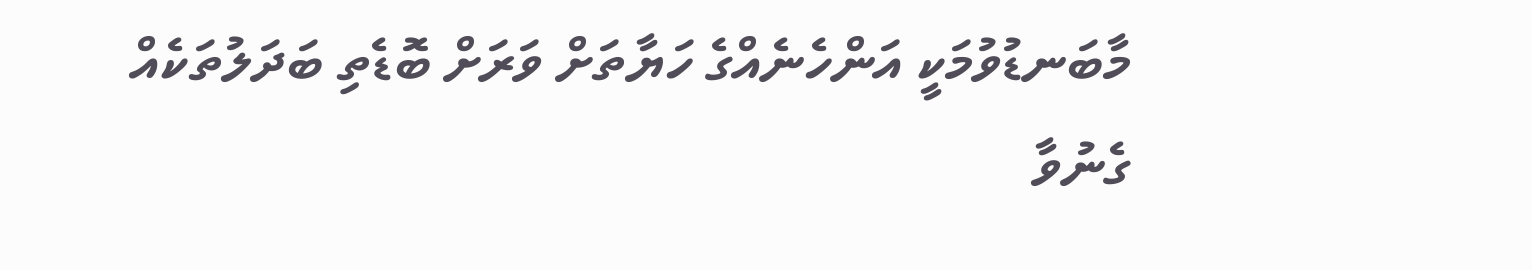މާބަނޑުވުމަކީ އަންހެނެއްގެ ހަޔާތަށް ވަރަށް ބޮޑެތި ބަދަލުތަކެއް ގެނުވާ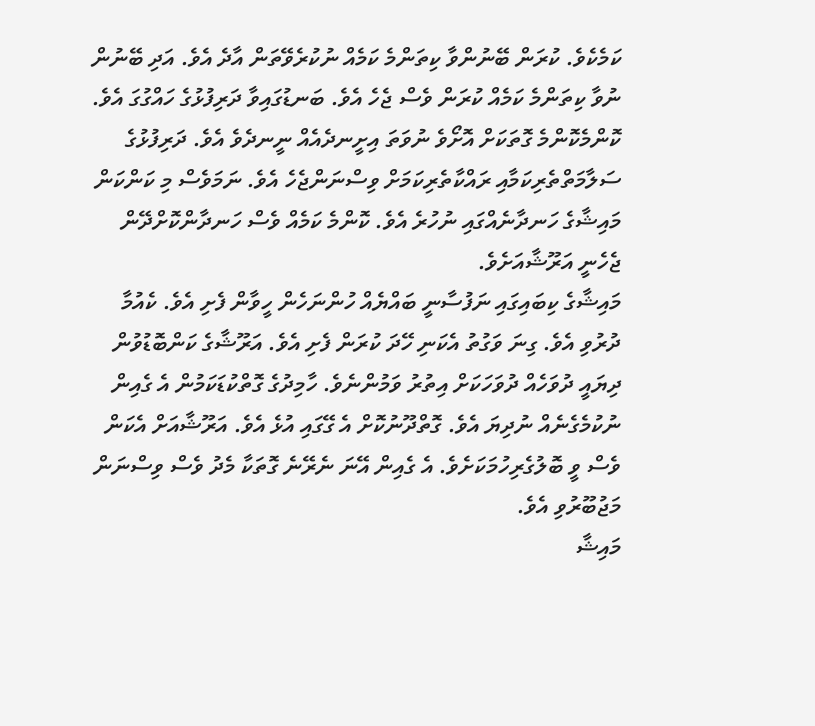ކަމެކެވެ. ކުރަން ބޭނުންވާ ކިތަންމެ ކަމެއް ނުކުރެވޭތަން އާދެ އެވެ. އަދި ބޭނުން ނުވާ ކިތަންމެ ކަމެއް ކުރަން ވެސް ޖެހެ އެވެ. ބަނޑުގައިވާ ދަރިފުޅުގެ ހައްގުގަ އެވެ. ކޮންމެކޮންމެ ގޮތަކަށް އޮށޯވެ ނުވަތަ އިށީނދެއެއް ނީނދެވެ އެވެ. ދަރިފުޅުގެ ސަލާމަތްތެރިކަމާއި ރައްކާތެރިކަމަށް ވިސްނަންޖެހެ އެވެ. ނަމަވެސް މި ކަންކަން މައިޝާގެ ހަނދާނެއްގައި ނުހުރެ އެވެ. ކޮންމެ ކަމެއް ވެސް ހަނދާންކޮށްދޭން ޖެހެނީ އަރޫޝާއަށެވެ.
މައިޝާގެ ކިބައިގައި ނަފުސާނީ ބައްޔެއް ހުންނަހެން ހީވާން ފެށި އެވެ. ކެއުމާ ދުރުވި އެވެ. ގިނަ ވަގުތު އެކަނި ހޭދަ ކުރަން ފެށި އެވެ. އަރޫޝާގެ ކަންބޮޑުވުން ދިޔައީ ދުވަހެއް ދުވަހަކަށް އިތުރު ވަމުންނެވެ. ހާމިދުގެ ގޮތްކުޑަކަމުން އެ ގެއިން ނުކުމެގެނެއް ނުދިޔަ އެވެ. ގޮތްދޫނުކޮށް އެ ގޭގައި އުޅެ އެވެ. އަރޫޝާއަށް އެކަން ވެސް ވީ ބޮލުގެރިހުމަކަށެވެ. އެ ގެއިން އޭނަ ނެރޭނެ ގޮތަކާ މެދު ވެސް ވިސްނަން މަޖުބޫރުވި އެވެ.
މައިޝާ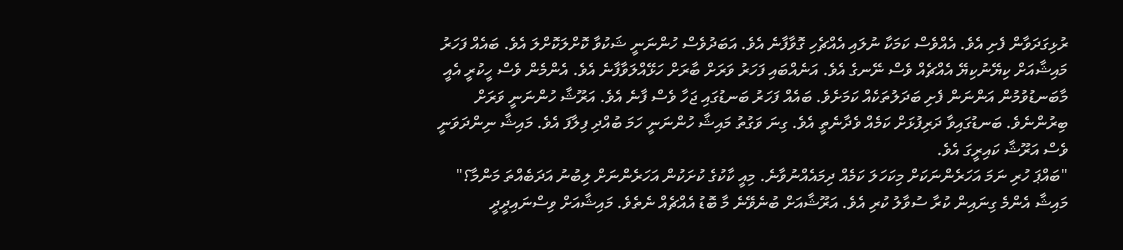ރުޅިގަދަވާން ފެށި އެވެ. އެއްވެސް ކަމަކާ ނުލައި އެއްޗެހި ގޮވާފާނެ އެވެ. އަބަދުވެސް ހުންނަނީ ޝަކުވާ ކޮށްލަކޮށްލަ އެވެ. ބައެއް ފަހަރު މައިޝާއަށް ކިޔޭނުކިޔޭ އެއްޗެއް ވެސް ނޭނގެ އެވެ. އަނެއްބައި ފަހަރު ވަރަށް ބާރަށް ހަޅޭއްލަވާފާނެ އެވެ. އެންމެން ވެސް ހީކުރީ އެއީ މާބަނޑުވުމުން އަންނަން ފެށި ބަދަލުތަކެއް ކަމަށެވެ. ބައެއް ފަހަރު ބަނޑުގައި ޖަހާ ވެސް ފާނެ އެވެ. އަރޫޝާ ހުންނަނީ ވަރަށް ބިރުންނެވެ. ބަނޑުގައިވާ ދަރިފުޅަށް ކަމެއް ވެދާނެތީ އެވެ. ގިނަ ވަގުތު މައިޝާ ހުންނަނީ ހަމަ ބުއްދި ފިލާފަ އެވެ. މައިޝާ ނިންދަވަނީ ވެސް އަރޫޝާ ކައިރީގަ އެވެ.
"ބައްޕަ ހުރި ނަމަ އަހަރެންނަކަށް މިކަހަލަ ކަމެއް ދިމައެއްނުވާނެ. މިއީ ކާކުގެ ކުށަކުން އަހަރެންނަށް ލިބުނު އަދަބެއްތަ މަންމާ؟" މައިޝާ އެންމެ ގިނައިން ކުރާ ސުވާލު ކުރި އެވެ. އަރޫޝާއަށް ބުނެވޭނެ މާ ބޮޑު އެއްޗެއް ނެތެވެ. މައިޝާއަށް ވިސްނައިދީދީ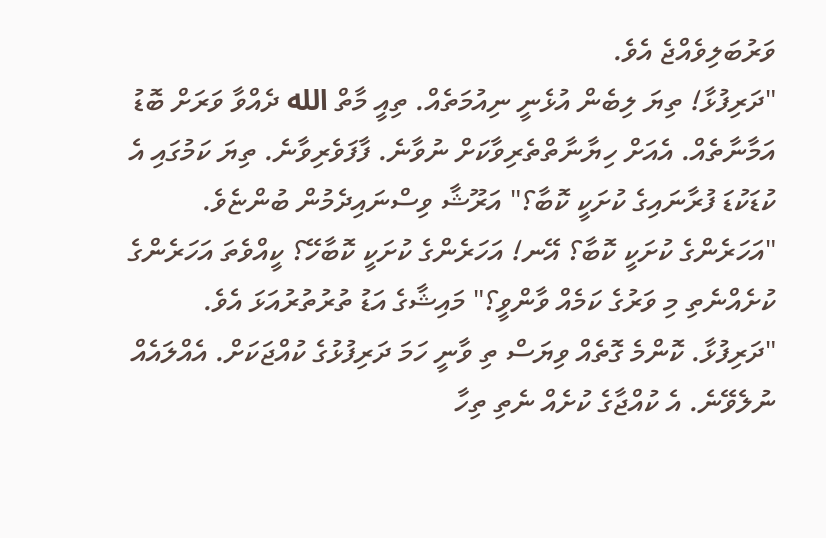ވަރުބަލިވެއްޖެ އެވެ.
"ދަރިފުޅާ! ތިޔަ ލިބެން އުޅެނީ ނިއުމަތެއް. ތިއީ މާތް الله ދެއްވާ ވަރަށް ބޮޑު އަމާނާތެއް. އެއަށް ހިޔާނާތްތެރިވާކަށް ނުވާނެ. ފާފަވެރިވާނެ. ތިޔަ ކަމުގައި އެ ކުޑަކުޑަ ފުރާނައިގެ ކުށަކީ ކޮބާ؟" އަރޫޝާ ވިސްނައިދެމުން ބުންޏެވެ.
"އަހަރެންގެ ކުށަކީ ކޮބާ؟ އޭނ! އަހަރެންގެ ކުށަކީ ކޮބާހޭ؟ ކީއްވެތަ އަހަރެންގެ ކުށެއްނެތި މި ވަރުގެ ކަމެއް ވާންވީ؟" މައިޝާގެ އަޑު ތުރުތުރުއަޅަ އެވެ.
"ދަރިފުޅާ. ކޮންމެ ގޮތެއް ވިޔަސް ތި ވާނީ ހަމަ ދަރިފުޅުގެ ކުއްޖަކަށް. އެއްލައެއް ނުލެވޭނެ. އެ ކުއްޖާގެ ކުށެއް ނެތި ތިހާ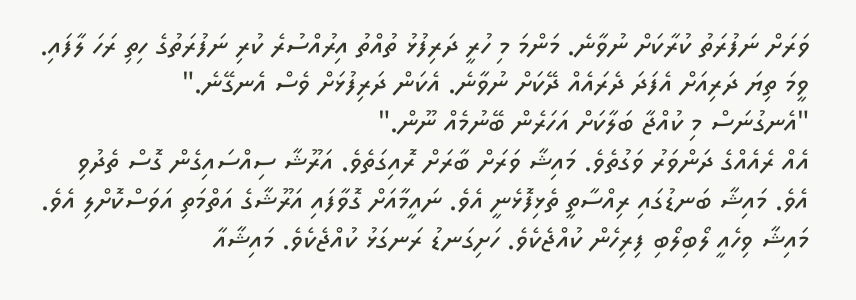ވަރަށް ނަފުރަތު ކުރާކަށް ނުވާނެ. މަންމަ މި ހުރީ ދަރިފުޅު ތުއްތު އިރުއްސުރެ ކުރި ނަފުރަތުގެ ހިތި ރަހަ ލާފައި. ވީމަ ތިޔަ ދަރިއަށް އެފަދަ ދެރައެއް ދޭކަށް ނުވާނެ. އެކަން ދަރިފުޅަށް ވެސް އެނގޭނެ."
"އެނގުނަސް މި ކުއްޖާ ބަލާކަށް އަހަރެން ބޭނުމެއް ނޫން."
އެއް ރެއެއްގެ ދަންވަރު ވަގުތެވެ. މައިޝާ ވަރަށް ބާރަށް ރޮއިގަތެވެ. އަރޫޝާ ސިއްސައިގެން ގޮސް ތެދުވި އެވެ. މައިޝާ ބަނޑުގައި ރިއްސާތީ ތެޅިފޮޅެނީ އެވެ. ނައީމާއަށް ގޮވާފައި އަރޫޝާގެ އަތްމަތި އަވަސްކޮށްލި އެވެ.
މައިޝާ ވިހެއީ ލޯބިލޯބި ފިރިހެން ކުއްޖެކެވެ. ހަށިގަނޑު ރަނގަޅު ކުއްޖެކެވެ. މައިޝާއާ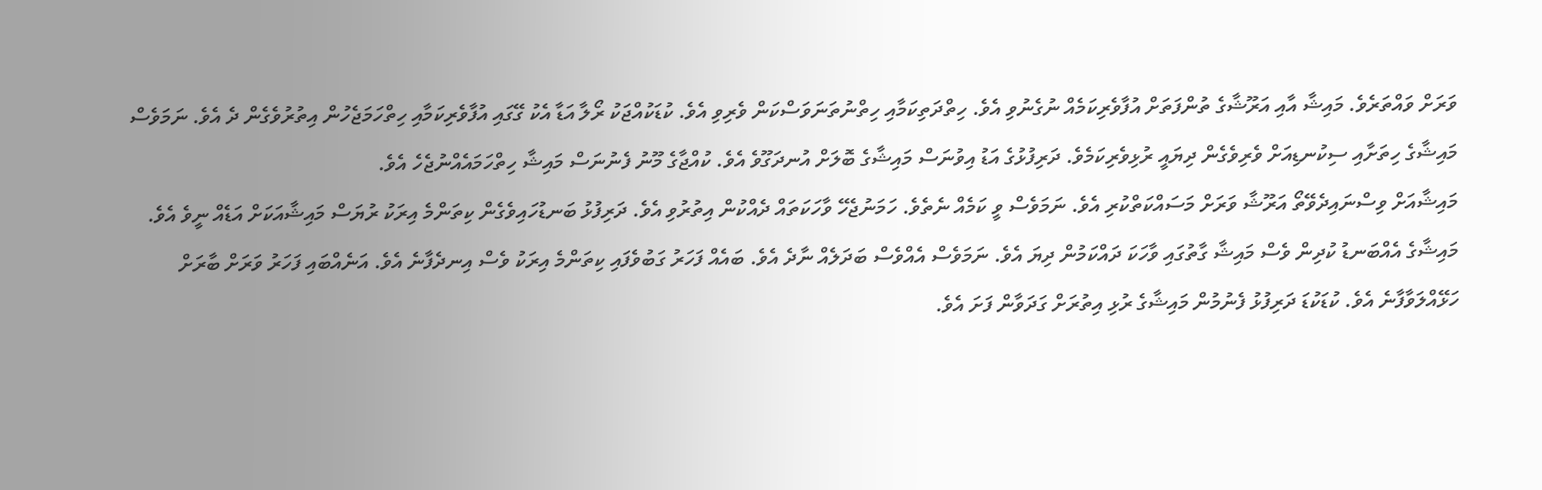ވަރަށް ވައްތަރެވެ. މައިޝާ އާއި އަރޫޝާގެ ތުންފަތަށް އުފާވެރިކަމެއް ނުގެނުވި އެވެ. ހިތްދަތިކަމާއި ހިތްނުތަނަވަސްކަން ވެރިވި އެވެ. ކުޑަކުއްޖަކު ރޯލާ އަޑާ އެކު ގޭގައި އުފާވެރިކަމާއި ހިތްހަމަޖެހުން އިތުރުވެގެން ދެ އެވެ. ނަމަވެސް މައިޝާގެ ހިތަށާއި ސިކުނޑިއަށް ވެރިވެގެން ދިޔައީ ރުޅިވެރިކަމެވެ. ދަރިފުޅުގެ އަޑު އިވުނަސް މައިޝާގެ ބޮލަށް އުނދަގޫވެ އެވެ. ކުއްޖާގެ މޫނު ފެނުނަސް މައިޝާ ހިތްހަމައެއްނުޖެހެ އެވެ.
މައިޝާއަށް ވިސްނައިދެވޭތޯ އަރޫޝާ ވަރަށް މަސައްކަތްކުރި އެވެ. ނަމަވެސް ވީ ކަމެއް ނެތެވެ. ހަމަނުޖެހޭ ވާހަކަތައް ދެއްކުން އިތުރުވި އެވެ. ދަރިފުޅު ބަނޑުހައިވެގެން ކިތަންމެ އިރަކު ރުޔަސް މައިޝާއަކަށް އަޑެއް ނީވެ އެވެ. މައިޝާގެ އެއްބަނޑު ކުދިން ވެސް މައިޝާ ގާތުގައި ވާހަކަ ދައްކަމުން ދިޔަ އެވެ. ނަމަވެސް އެއްވެސް ބަދަލެއް ނާދެ އެވެ. ބައެއް ފަހަރު ގަބުވެފައި ކިތަންމެ އިރަކު ވެސް އިނދެފާނެ އެވެ. އަނެއްބައި ފަހަރު ވަރަށް ބާރަށް ހަޅޭއްލަވާފާނެ އެވެ. ކުޑަކުޑަ ދަރިފުޅު ފެނުމުން މައިޝާގެ ރުޅި އިތުރަށް ގަދަވާން ފަށަ އެވެ.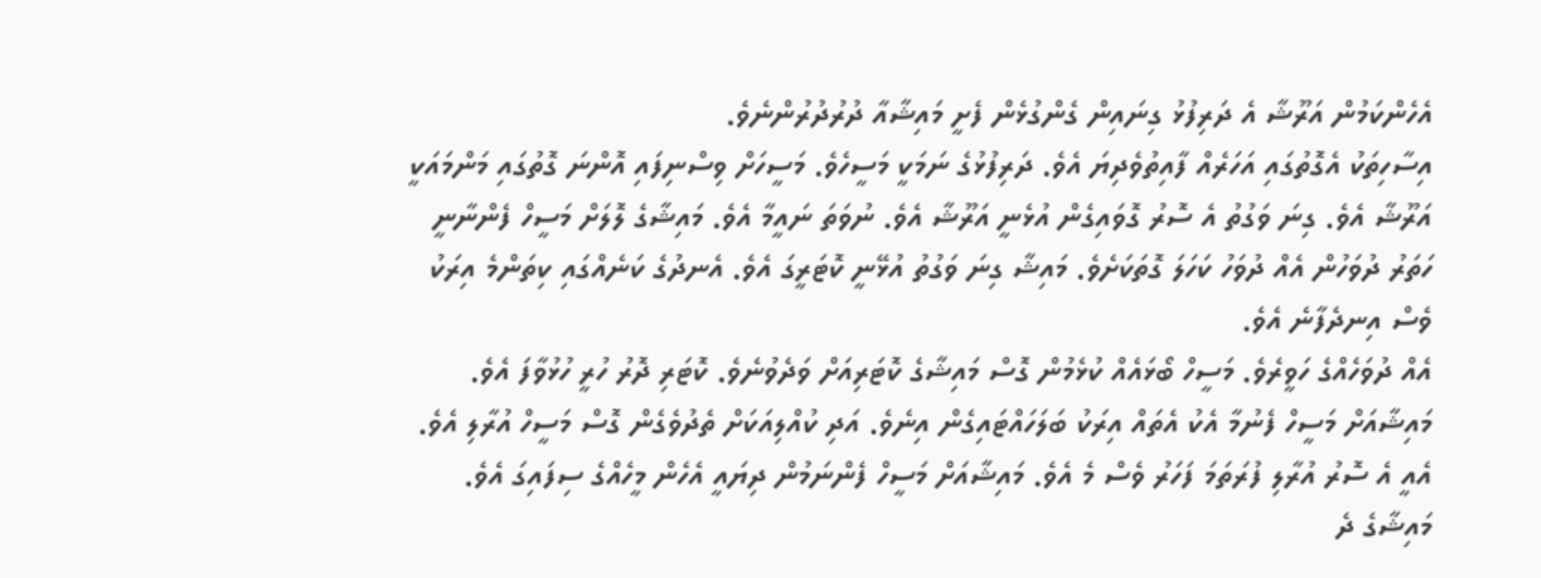އެހެންކަމުން އަރޫޝާ އެ ދަރިފުޅު ގިނައިން ގެންގުޅެން ފެށީ މައިޝާއާ ދުރުދުރުންނެވެ.
އިސާހިތަކު އެގޮތުގައި އަހަރެއް ފާއިތުވެދިޔަ އެވެ. ދަރިފުޅުގެ ނަމަކީ މަސީހެވެ. މަސީހަށް ވިސްނިފައި އޮންނަ ގޮތުގައި މަންމައަކީ އަރޫޝާ އެވެ. ގިނަ ވަގުތު އެ ސޮރު ގޮވައިގެން އުޅެނީ އަރޫޝާ އެވެ. ނުވަތަ ނައީމާ އެވެ. މައިޝާގެ ލޮލަށް މަސީހް ފެންނާނީ ހަތަރު ދުވަހުން އެއް ދުވަހު ކަހަލަ ގޮތަކަށެވެ. މައިޝާ ގިނަ ވަގުތު އުޅޭނީ ކޮޓަރީގަ އެވެ. އެނދުގެ ކަނެއްގައި ކިތަންމެ އިރަކު ވެސް އިނދެފާނެ އެވެ.
އެއް ދުވަހެއްގެ ހަވީރެވެ. މަސީހް ބޯޅައެއް ކުޅެމުން ގޮސް މައިޝާގެ ކޮޓަރިއަށް ވަދެވުނެވެ. ކޮޓަރި ދޮރު ހުރީ ހުޅުވާފަ އެވެ. މައިޝާއަށް މަސީހް ފެނުމާ އެކު އެތައް އިރަކު ބަލަހައްޓައިގެން އިނެވެ. އަދި ކުއްލިއަކަށް ތެދުވެގެން ގޮސް މަސީހް އުރާލި އެވެ. އެއީ އެ ސޮރު އުރާލި ފުރަތަމަ ފަހަރު ވެސް މެ އެވެ. މައިޝާއަށް މަސީހް ފެންނަމުން ދިޔައީ އެހެން މީހެއްގެ ސިފައިގަ އެވެ. މައިޝާގެ ދެ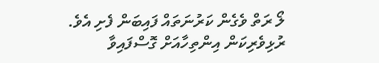ލޯ ރަތް ވެގެން ކަރުނަތައް ފައިބަން ފެށި އެވެ. ރުޅިވެރިކަން އިންތިހާއަށް ގޮސްފައިވާ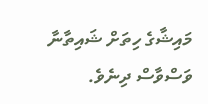މައިޝާގެ ހިތަށް ޝައިތާނާ ވަސްވާސް ދިނެވެ.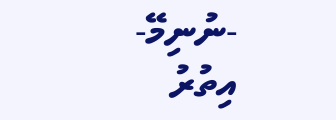-ނުނިމޭ-
އިތުރު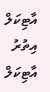އާޓިކަލް
އިތުރު އާޓިކަލް